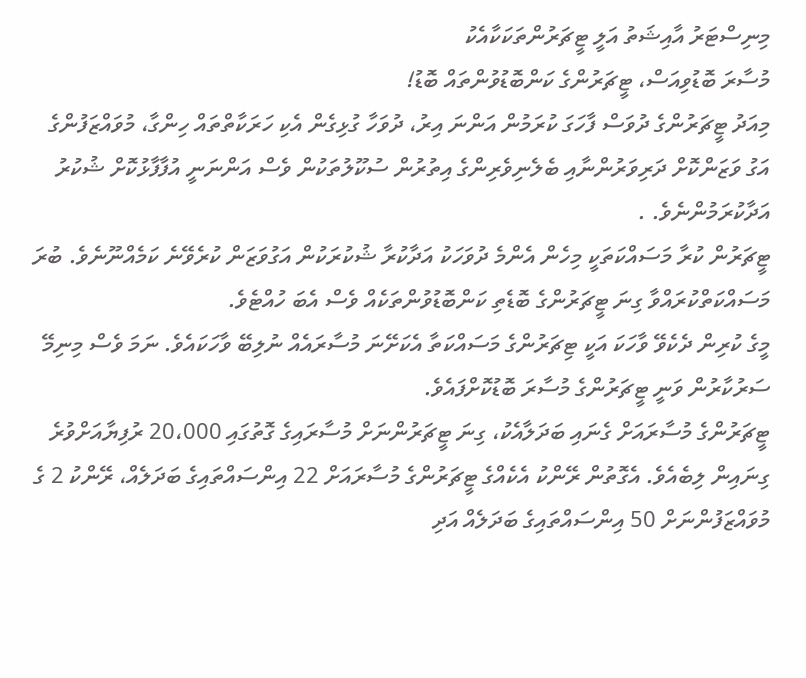މިނިސްޓަރު އާއިޝަތު އަލީ ޓީޗަރުންތަކަކާއެކު
މުސާރަ ބޮޑުވިއަސް، ޓީޗަރުންގެ ކަންބޮޑުވުންތައް ބޮޑު!
މިއަދު ޓީޗަރުންގެ ދުވަސް ފާހަގަ ކުރަމުން އަންނަ އިރު، ދުވަހާ ގުޅިގެން އެކި ހަރަކާތްތައް ހިންގާ، މުވައްޒަފުންގެ އަގު ވަޒަންކޮށް ދަރިވަރުންނާއި ބެލެނިވެރިންގެ އިތުރުން ސުކޫލުތަކުން ވެސް އަންނަނީ އުފާފާޅުކޮށް ޝުކުރު އަދާކުރަމުންނެވެ. .
ޓީޗަރުން ކުރާ މަސައްކަތަކީ މިހެން އެންމެ ދުވަހަކު އަދާކުރާ ޝުކުރަކުން އަގުވަޒަން ކުރެވޭނެ ކަމެއްނޫނެވެ. ބުރަ މަސައްކަތްކުރައްވާ ގިނަ ޓީޗަރުންގެ ބޮޑެތި ކަންބޮޑުވުންތަކެއް ވެސް އެބަ ހުއްޓެވެ.
މީގެ ކުރިން ދެކެވޭ ވާހަކަ އަކީ ޓިޗަރުންގެ މަސައްކަތާ އެކަށޭނަ މުސާރައެއް ނުލިބޭ ވާހަކައެވެ. ނަމަ ވެސް މިނިމޭ ސަރުކާރުން ވަނީ ޓީޗަރުންގެ މުސާރަ ބޮޑުކޮށްފައެވެ.
ޓީޗަރުންގެ މުސާރައަށް ގެނައި ބަދަލާއެކު، ގިނަ ޓީޗަރުންނަށް މުސާރައިގެ ގޮތުގައި 20،000 ރުފިޔާއަށްވުރެ ގިނައިން ލިބެއެވެ. އެގޮތުން ރޭންކު އެކެއްގެ ޓީޗަރުންގެ މުސާރައަށް 22 އިންސައްތައިގެ ބަދަލެއް، ރޭންކު 2 ގެ މުވައްޒަފުންނަށް 50 އިންސައްތައިގެ ބަދަލެއް އަދި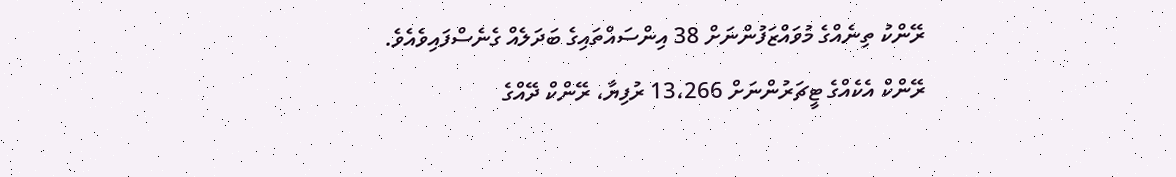ރޭންކު ތިނެއްގެ މުވައްޒަފުންނަށް 38 އިންސައްތައިގެ ބަދަލެއް ގެނެސްފައިވެއެވެ.
ރޭންކް އެކެއްގެ ޓީޗަރުންނަށް 13،266 ރުފިޔާ، ރޭންކް ދޭއްގެ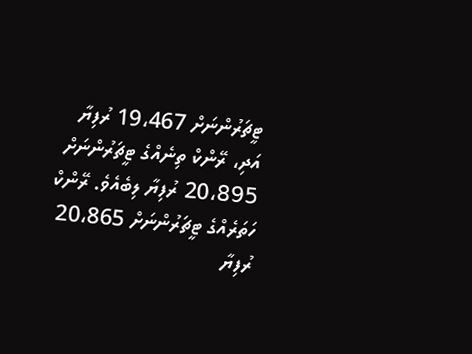ޓީޗަރުންނަށް 19،467 ރުފިޔާ އަދި، ރޭންކް ތިނެއްގެ ޓީޗަރުންނަށް 20،895 ރުފިޔާ ލިބެއެވެ. ރޭންކް ހަތަރެއްގެ ޓީޗަރުންނަށް 20،865 ރުފިޔާ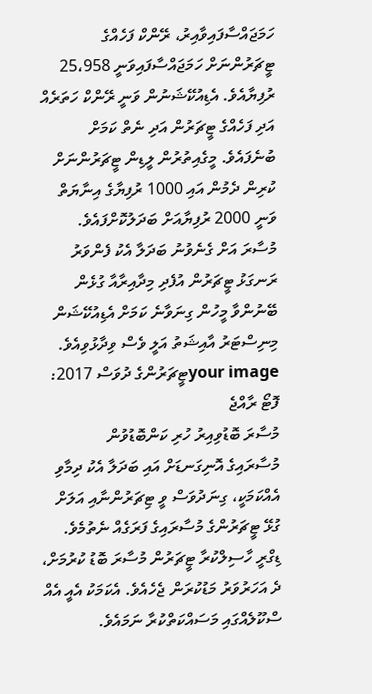ހަމަޖައްސާފައިވާއިރު، ރޭންކް ފަހެއްގެ ޓީޗަރުންނަށް ހަމަޖައްސާފައިވަނީ 25،958 ރުފިޔާއެވެ. އެޑިއުކޭޝަނުން ވަނީ ރޭންކް ހަތަރެއް އަދި ފަހެއްގެ ޓީޗަރުން އަދި ނެތް ކަމަށް ބުނެފައެވެ. މީގެއިތުރުން ލީޑިން ޓީޗަރުންނަށް ކުރިން ދެމުން އައި 1000 ރުފިޔާގެ އިނާޔަތް ވަނީ 2000 ރުފިޔާއަށް ބަދަލުކޮށްފައެވެ.
މުސާރަ އަށް ގެނެވުނު ބަދަލާ އެކު ފެންވަރު ރަނގަޅު ޓީޗަރުން އުފެދި މިދާއިރާއާ ގުޅެން ބޭނުންވާ މީހުން ގިނަވާނެ ކަމަށް އެޑިއުކޭޝަން މިނިސްޓަރު އާއިޝަތު އަލީ ވެސް ވިދާޅުވިއެވެ.
your imageޓީޗަރުންގެ ދުވަސް 2017: ފޮޓޯ ރާއްޖެ
މުސާރަ ބޮޑުވިއިރު ހުރި ކަންބޮޑުވުން
މުސާރައިގެ އޮނިގަނޑަށް އައި ބަދަލާ އެކު ދިމާވި އެއްކަމަކީ، ގިނަދުވަސް ވީ ޓިޗަރުންނާއި އަލަށް ގުޅޭ ޓީޗަރުންގެ މުސާރައިގެ ފަރަގެއް ނެތުމެވެ.
ޑިގްރީ ހާސިލްކުރާ ޓީޗަރުން މުސާރަ ބޮޑު ކުރުމަށް، ދެ އަހަރުވަރު މަޑުކުރަން ޖެހެއެވެ. އެކަމަކު އެއީ އެއް ސްކޫލެއްގައި މަސައްކަތްކުރާ ނަމައެވެ.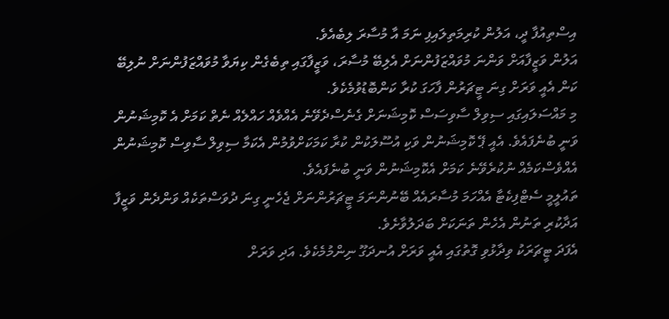އިސްތިއުފާ ދީ، އަލުން ކުރިމަތިލައިފި ނަމަ އާ މުސާރަ ލިބެއެވެ.
އަލުން ވަޒީފާއަށް ވަންނަ މުވައްޒަފުންނަށް އެލިބޭ މުސާރަ، ވަޒީފާގައި ތިބެގެން ކިޔަވާ މުވައްޒަފުންނަށް ނުލިބޭ ކަން އެއީ ވަރަށް ގިނަ ޓީޗަރުން ފާހަގަ ކުރާ ކަންބޮޑުވުމެކެވެ.
މި މައްސަލައިގައި ސިވިލް ސާވިސަސް ކޮމިޝަނަށް ގެނެސްދެވޭނެ އެއްވެއް ހައްލެއް ނެތް ކަމަށް އެ ކޮމިޝަނުން ވަނީ ބުނެފައެވެ. އެއީ ޕޭ ކޮމިޝަނުން ވަކި އުސޫލަކުން ކުރާ ކަމަކަށްވުމުން އެކަމާ ސިވިލް ސާވިސް ކޮމިޝަނުން އެއްވެސްކަމެއް ނުކުރެވޭނެ ކަމަށް އެކޮމިޝަނުން ވަނީ ބުނެފައެވެ.
ތައުލީމީ ސެޓްފިކެޓާ އެއްހަމަ މުސާރައެއް ބޭނުންނަމަ ޓީޗަރުންނަށް ޖެހެނީ ގިނަ ދުވަސްތަކެއް ވަންދެން ވަޒީފާ އަދާކުރި ތަނުން އެހެން ތަނަކަށް ބަދަލުވާށެވެ.
އެފަދަ ޓީޗަރަކު ވިދާޅުވި ގޮތުގައި އެއީ ވަރަށް އުނދަގޫ ނިންމުމެކެވެ. އަދި ވަރަށް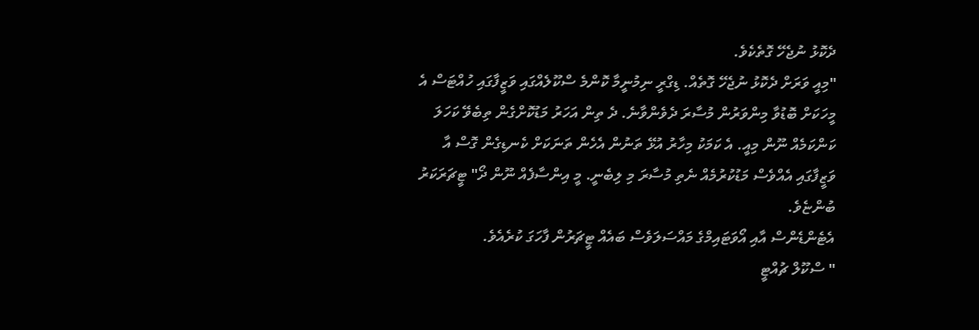ދެކޮޅު ނުޖެހޭ ގޮތެކެވެ.
"މިއީ ވަރަށް ދެކޮޅު ނުޖެހޭ ގޮތެއް. ޑިގްރީ ނިމުނީމާ ކޮންމެ ސްކޫލެއްގައި ވަޒީފާގައި ހުއްޓަސް އެ މީހަކަށް ބޮޑުވާ މިންވަރުން މުސާރަ ދެވެންވާނެ. ދެ ތިން އަހަރު މަޑުކޮށްގެން ތިބެވޭ ކަހަލަ ކަންކަމެއް ނޫން މިއީ. އެ ކަމަކު މިހާރު އުޅޭ ތަނުން އެހެން ތަނަކަށް ކެނޑިގެން ގޮސް އާ ވަޒީފާގައި އެއްވެސް މަޑުކުރުމެއް ނެތި މުސާރަ މި ލިބެނީ. މީ އިންސާފެއް ނޫން ދޯ" ޓީޗަރަކަރު ބުންޏެވެ.
އެޓެންޑެންސް އާއި އޯވަޓައިމްގެ މައްސަލަވެސް ބައެއް ޓީޗަރުން ފާހަގަ ކުރެއެވެ.
" ސްކޫލް ޗުއްޓީ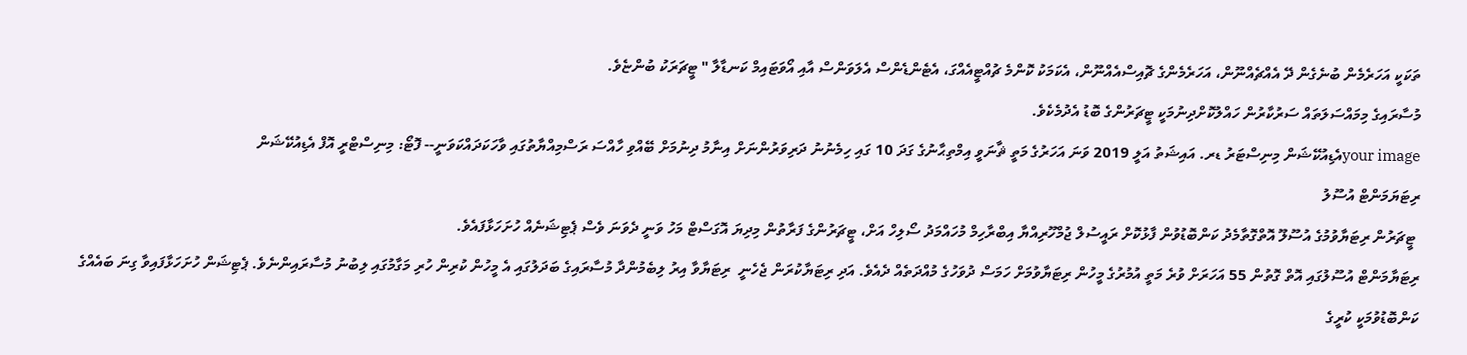ތަކަކީ އަހަރެމެން ބުނެގެން ދޭ އެއްޗެއްނޫން، އަހަރެމެންގެ ޗޮއިސްއެއްނޫން، އެކަމަކު ކޮންމެ ޗުއްޓީއެއްގަ، އެޓެންޑެންސް އެލަވަންސް އާއި އޯވަޓައިމް ކަނޑާލާ " ޓީޗަރަކު ބުންޏެވެ.
މުސާރައިގެ މިމައްސަލަތައް ސަރުކާރުން ހައްލުކޮށްދިނުމަކީ ޓީޗަރުންގެ ބޮޑު އެދުމެކެވެ.
your imageއެޑިއުކޭޝަން މިނިސްޓަރު ޑރ. އައިޝަތު އަލީ 2019 ވަނަ އަހަރުގެ މަތީ ޘާނަވީ އިމްތިޙާނުގެ ގަދަ 10 ގައި ހިމެނުނު ދަރިވަރުންނަށް އިނާމު ދިނުމަށް ބޭއްވި ހާއްސަ ރަސްމިއްޔާތުގައި ވާހަކަދައްކަވަނީ-- ފޮޓޯ: މިނިސްޓްރީ އޮފް އެޑިއުކޭޝަން
ރިޓަޔަމަންޓް އުސޫލު
 ޓީޗަރުން ރިޓަޔާވުމުގެ އުސޫލޫ އޮތްގޮތާމެދު ކަންބޮޑުވުން ފާޅުކޮށް ރައީސުލް ޖުމްހޫރިއްޔާ އިބްރާހިމް މުހައްމަދު ސޯލިހް އަށް، ޓީޗަރުންގެ ފަރާތުން މިދިޔަ އޮގަސްޓް މަހު ވަނީ ދެވަނަ ވެސް ޕެޓިޝަނެއް ހުށަހަޅާފައެވެ.
ރިޓަޔާމަންޓް އުސޫލުގައި އޮތް ގޮތުން 55 އަހަރަށް ވުރެ މަތީ އުމުރުގެ މީހުން ރިޓަޔާވުމަށް ހަމަސް ދުވަހުގެ މުއްދަތެއް ދެއެވެ. އަދި ރިޓަޔާކުރަން ޖެހެނީ  ރިޓަޔާވާ އިރު ލިބެމުންދާ މުސާރައިގެ ބަދަލުގައި އެ މީހުން ކުރިން ހުރި މަގާމުގައި ލިބުނު މުސާރައިންނެވެ. ޕެޓިޝަން ހުށަހަޅާފައިވާ ގިނަ ބައެއްގެ ކަންބޮޑުވުމަކީ ކުރީގެ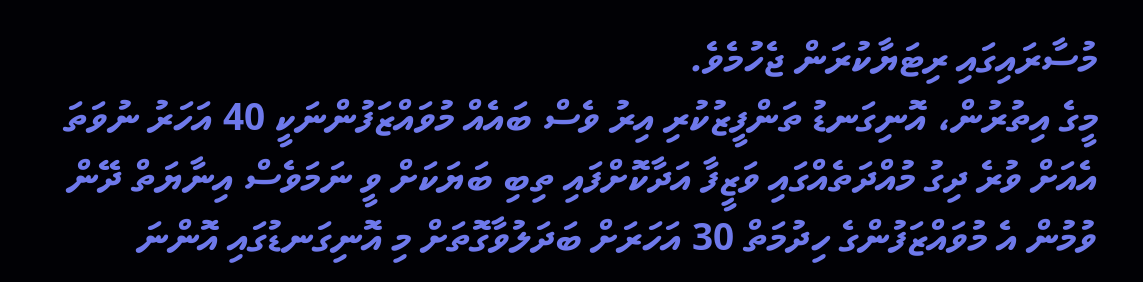މުސާރައިގައި ރިޓަޔާކުރަން ޖެހުމެވެ.
މީގެ އިތުރުން، އޮނިގަނޑު ތަންފީޒުކުރި އިރު ވެސް ބައެއް މުވައްޒަފުންނަކީ 40 އަހަރު ނުވަތަ އެއަށް ވުރެ ދިގު މުއްދަތެއްގައި ވަޒީފާ އަދާކޮށްފައި ތިބި ބަޔަކަށް ވީ ނަމަވެސް އިނާޔަތް ދޭން ވުމުން އެ މުވައްޒަފުންގެ ހިދުމަތް 30 އަހަރަށް ބަދަލުވާގޮތަށް މި އޮނިގަނޑުގައި އޮންނަ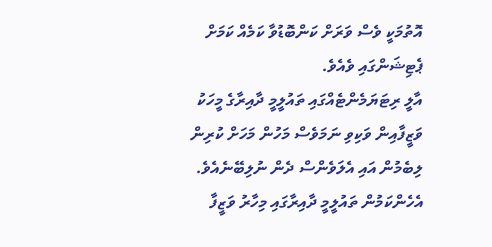އޮތުމަކީ ވެސް ވަރަށް ކަންބޮޑުވާ ކަމެއް ކަމަށް ޕެޓިޝަންގައި ވެއެވެ.
އާލީ ރިޓަޔަމެންޓެއްގައި ތައުލީމީ ދާއިރާގެ މީހަކު ވަޒީފާއިން ވަކިވި ނަމަވެސް މަހުން މަހަށް ކުރިން ލިބެމުން އައި އެލަވެންސް ދެން ނުލިބޭނެއެވެ. އެހެންކަމުން ތައުލީމީ ދާއިރާގައި މިހާރު ވަޒީފާ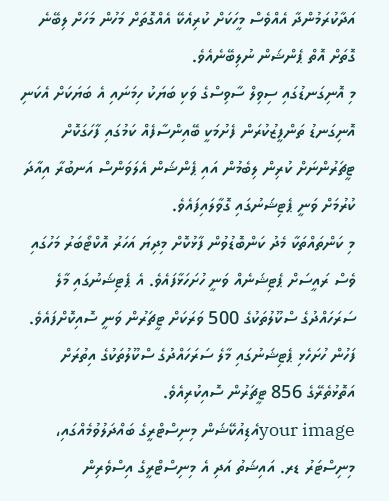އަދާކުރަމުންދާ އެއްވެސް މީހަކަށް ކުރިއެކޭ އެއްގޮތަށް މަހުން މަހަށް ލިބޭނެ ގޮތަށް އޮތް ޕެންޝަން ނުލިބޭނެއެވެ.
މި އޮނިގަނޑުގައި ސިވިލް ސާވިސްގެ ވަކި ބަޔަކު ހިމަނައި އެ ބަޔަކަށް އެކަނި އޮނިގަނޑު ތަންފީޒުކުރަން ފެށުމަކީ ބޭއިންސާފެއް ކަމުގައި ފާހަގަކޮށް ޓީޗަރުންނަށް ކުރިން ލިބެމުން އައި ޕެންޝަން އެލަވަންސް އަނބުރާ އިއާދަ ކުރުމަށް ވަނީ ޕެޓިޝަނުގައި ގޮވާލައިފައެވެ.
މި ކަންތައްތަކާ މެދު ކަންބޮޑުވުން ފާޅުކޮށް މިދިޔަ އަހަރު އޮކްޓޯބަރު މަހުގައި ވެސް ރައީސަށް ޕެޓިޝަނެއް ވަނީ ހުށަހަޅާފައެވެ. އެ ޕެޓިޝަނުގައި މާލެ ސަރަހައްދުގެ ސްކޫލުތަކުގެ 500 ވަރަކަށް ޓީޗަރުން ވަނީ ސޮއިކޮށްފައެވެ. ފަހުން ހުށަހެޅި ޕެޓިޝަނުގައި މާލެ ސަރަހައްދުގެ ސްކޫލުތަކުގެ އިތުރަށް އަތޮޅުތެރޭގެ 856 ޓީޗަރުން ސޮއިކުރިއެވެ.
your imageއެޑިއުކޭޝަން މިނިސްޓްރީގެ ބައްދަލުވުމެއްގައި، މިނިސްޓަރު ޑރ. އައިޝަތު އަދި އެ މިނިސްޓްރީގެ އިސްވެރިން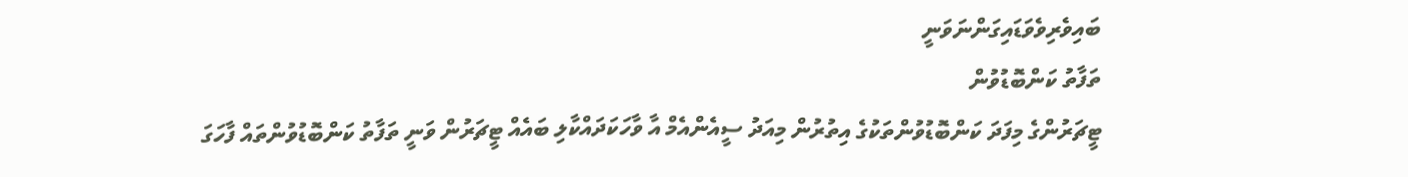ބައިވެރިވެވަޑައިގަންނަވަނީ
ތަފާތު ކަންބޮޑުވުން
ޓީޗަރުންގެ މިފަދަ ކަންބޮޑުވުންތަކުގެ އިތުރުން މިއަދު ސީއެންއެމް އާ ވާހަކަދައްކާލި ބައެއް ޓީޗަރުން ވަނީ ތަފާތު ކަންބޮޑުވުންތައް ފާހަގަ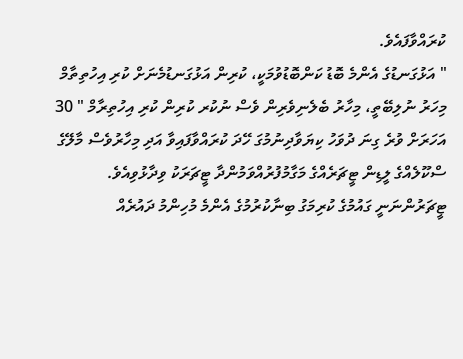ކުރައްވާފައެވެ.
" އަޅުގަނޑުގެ އެންމެ ބޮޑު ކަންބޮޑުވުމަކީ، ކުރިން އަޅުގަނޑުމެނަށް ކުރި އިހުތިތާމް މިހަރު ނުލިބޭތީ، މިހާރު ބެލެނިވެރިން ވެސް ނުކުރ ކުރިން ކުރި އިހުތިރާމް " 30 އަހަރަށް ވުރެ ގިނަ ދުވަހު ކިޔަވާދިނުމުގަ ހޭދަ ކުރައްވާފައިވާ އަދި މިހާރުވެސް މާލޭގެ ސްކޫލެއްގެ ލީޑިން ޓީޗަރެއްގެ މަގާމުފުރުއްވަމުންދާ ޓީޗަރަކު ވިދާޅުވިއެވެ.
ޓީޗަރުންނަނީ ގައުމުގެ ކުރިމަގު ބިނާކުރުމުގެ އެންމެ މުހިންމު ދައުރެއް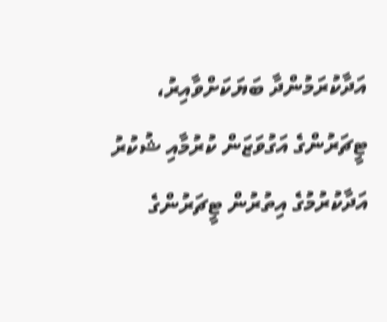އަދާކުރަމުންދާ ބަޔަކަށްވާއިރު، ޓީޗަރުންގެ އަގުވަޒަން ކުރުމާއި ޝުކުރު އަދާކުރުމުގެ އިތުރުން ޓީޗަރުންގެ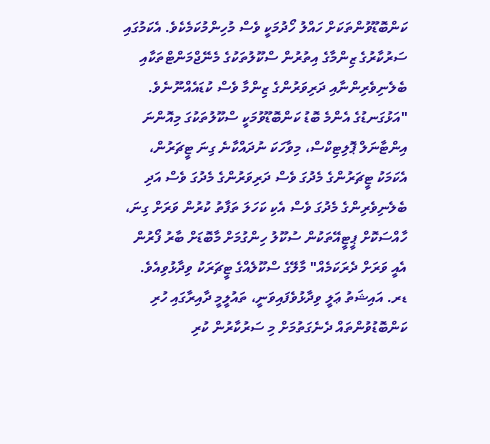ކަންބޮޑޫވުންތަކަށް ހައްލު ހޯދުމަކީ ވެސް މުހިންމުކަމެކެވެ. އެކަމުގައި ސަރުކާރުގެ ޒިންމާގެ އިތުރުން ސްކޫލުތަކުގެ މެނޭޖްމަންޓްތަކާއި ބެލެނިވެރިންނާއި ދަރިވަރުންގެ ޒިންމާ ވެސް ކުޑައެއްނޫނެވެ.
"އަޅުގަނޑުގެ އެންމެ ބޮޑު ކަންބޮޑޫވުމަކީ ސްކޫލުތަކުގަ މިއޮންނަ އިންޓާނަލް ޕޮލިޓިކްސް، މިވާހަކަ ނުދައްކާނެ ގިނަ ޓީޗަރުން، އެކަމަކު ޓީޗަރުންގެ މެދުގަ ވެސް ދަރިވަރުންގެ މެދުގަ ވެސް އަދި ބެލެނިވެރިންގެ މެދުގަ ވެސް އެކި ކަހަލަ ތަފާތު ކުރުން ވަރަށް ގިނަ، ހާއްސަކޮށް ޕީޓީއޭތަކުން ސުކޫލު ހިންގުމަށް މާބޮޑަށް ބާރު ފޯރުން އެއީ ވަރަށް ދެރަކަމެއް" މާލޭގެ ސްކޫލެއްގެ ޓީޗަރަކު ވިދާޅުވިއެވެ.
ޑރ. އައިޝަތު ޢަލީ ވިދާޅުވެފައިވަނީ، ތައުލީމީ ދާއިރާގައި ހުރި ކަންބޮޑުވުންތައް ދެނެގަތުމަށް މި ސަރުކާރުން ކުރި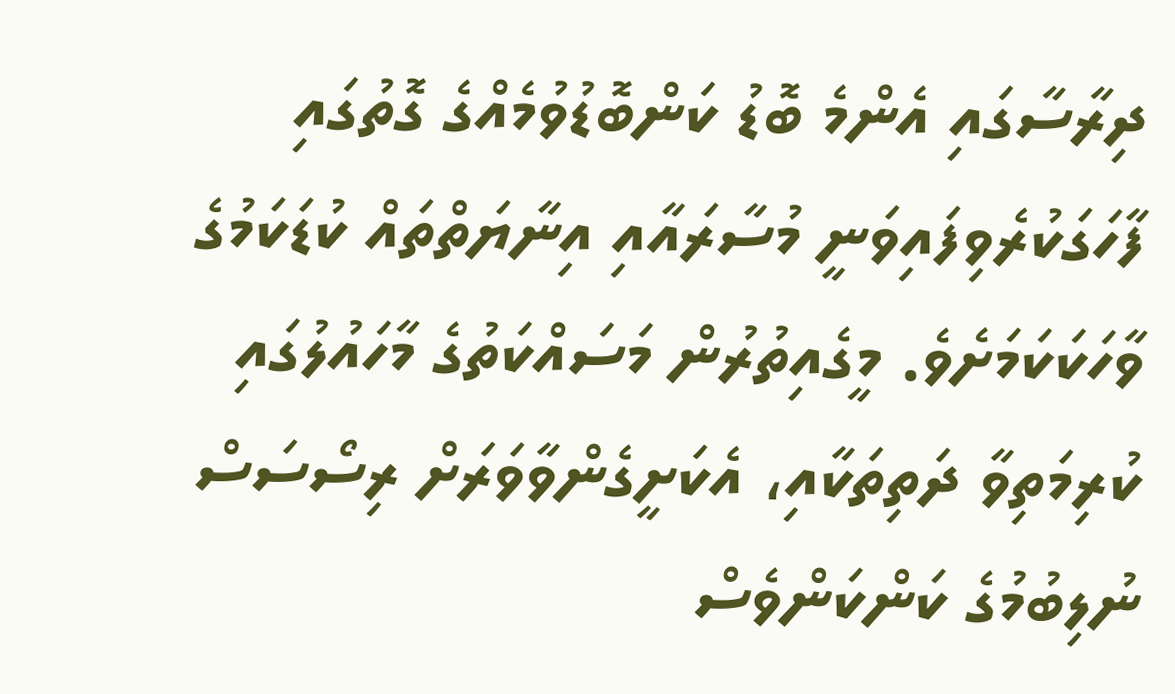ދިރާސާގައި އެންމެ ބޮޑު ކަންބޮޑުވުމެއްގެ ގޮތުގައި ފާހަގަކުރެވިފައިވަނީ މުސާރައާއި އިނާޔަތްތައް ކުޑަކަމުގެ ވާހަކަކަމަށެވެ. މީގެއިތުރުން މަސައްކަތުގެ މާހައުލުގައި ކުރިމަތިވާ ދަތިތަކާއި، އެކަށީގެންވާވަރަށް ރިސޯސަސް ނުލިބުމުގެ ކަންކަންވެސް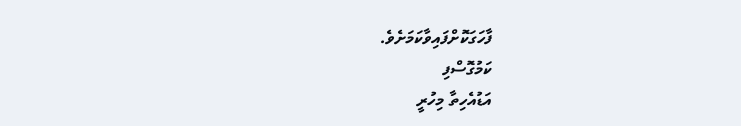ފާހަގަކޮށްފައިވާކަމަށެވެ.
ކަމުގޮސްފި
އަޑުއެހިތާ މިހުރީ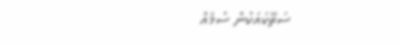ސަތޭކައަކުން ސުމެއް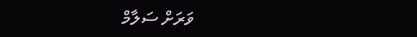ވަރަށް ސަލާމް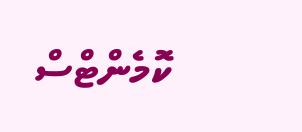ކޮމެންޓްސް